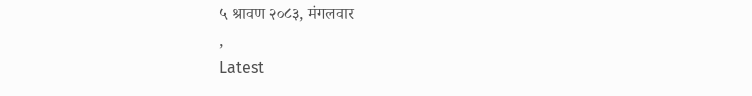५ श्रावण २०८३, मंगलवार
,
Latest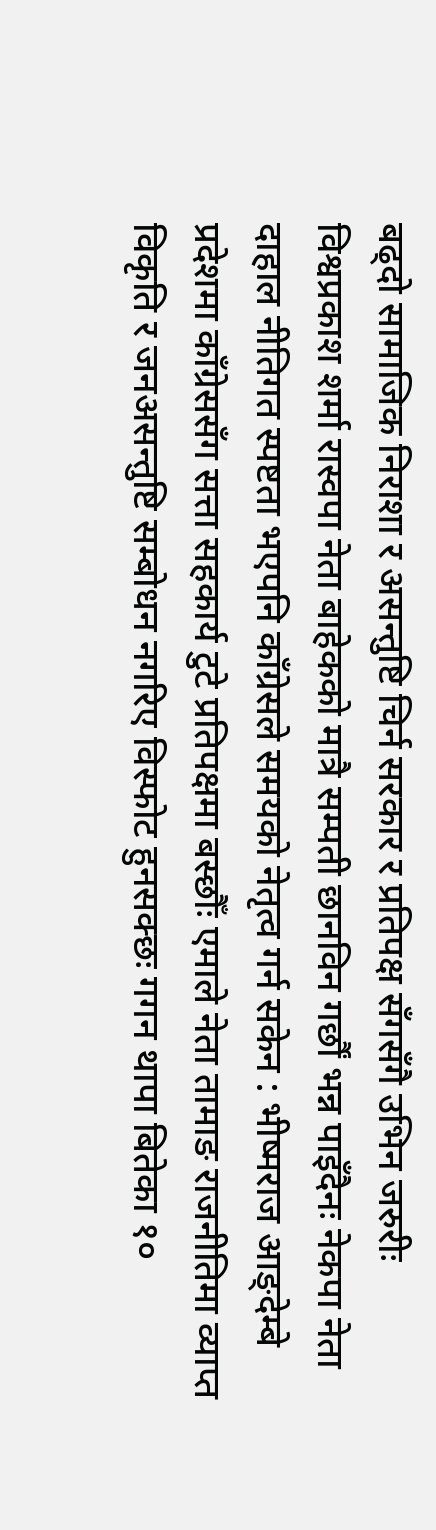बढ्दो सामाजिक निराशा र असन्तुष्टि चिर्न सरकार र प्रतिपक्ष सँगसँगै उभिन जरुरीः विश्वप्रकाश शर्मा रास्वपा नेता बाहेकको मात्रै सम्पती छानविन गर्छौं भन्न पाइँदैनः नेकपा नेता दाहाल नीतिगत स्पष्टता भएपनि काँग्रेसले समयको नेतृत्व गर्न सकेन : भीष्मराज आङ्देम्बे प्रदेशमा काँग्रेससँग सत्ता सहकार्य टुटे प्रतिपक्षमा बस्छौँः एमाले नेता तामाङ राजनीतिमा व्याप्त विकृति र जनअसन्तुष्टि सम्बोधन नगरिए विस्फोट हुनसक्छः गगन थापा बितेका १०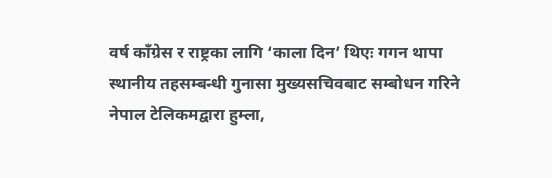वर्ष काँग्रेस र राष्ट्रका लागि ‘काला दिन’ थिएः गगन थापा स्थानीय तहसम्बन्धी गुनासा मुख्यसचिवबाट सम्बोधन गरिने नेपाल टेलिकमद्वारा हुम्ला,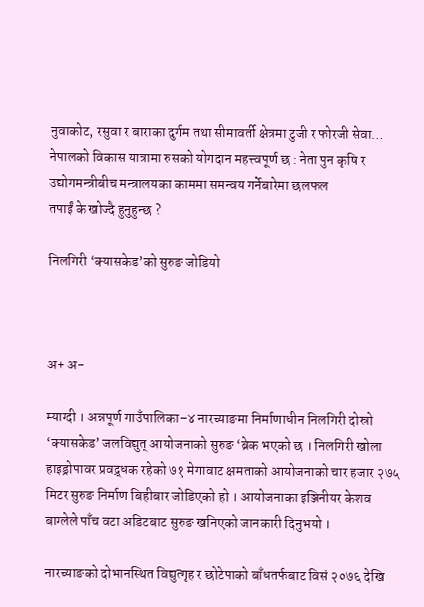नुवाकोट, रसुवा र बाराका दुर्गम तथा सीमावर्ती क्षेत्रमा टुजी र फोरजी सेवा… नेपालको विकास यात्रामा रुसको योगदान महत्त्वपूर्ण छ : नेता पुन कृषि र उद्योगमन्त्रीबीच मन्त्रालयका काममा समन्वय गर्नेबारेमा छलफल
तपाईं के खोज्दै हुनुहुन्छ ?

निलगिरी ‘क्यासकेड’को सुरुङ जोडियो



अ+ अ-

म्याग्दी । अन्नपूर्ण गाउँपालिका–४ नारच्याङमा निर्माणाधीन निलगिरी दोस्रो ‘क्यासकेड’ जलविद्युत् आयोजनाको सुरुङ ‘ब्रेक भएको छ । निलगिरी खोला हाइड्रोपावर प्रवद्र्धक रहेको ७१ मेगावाट क्षमताको आयोजनाको चार हजार २७५ मिटर सुरुङ निर्माण बिहीबार जोडिएको हो । आयोजनाका इञ्जिनीयर केशव बाग्लेले पाँच वटा अडिटबाट सुरुङ खनिएको जानकारी दिनुभयो ।

नारच्याङको दोभानस्थित विद्युत्गृह र छोटेपाको बाँधतर्फबाट विसं २०७६ देखि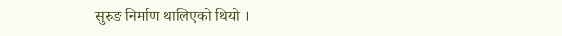सुरुङ निर्माण थालिएको थियो ।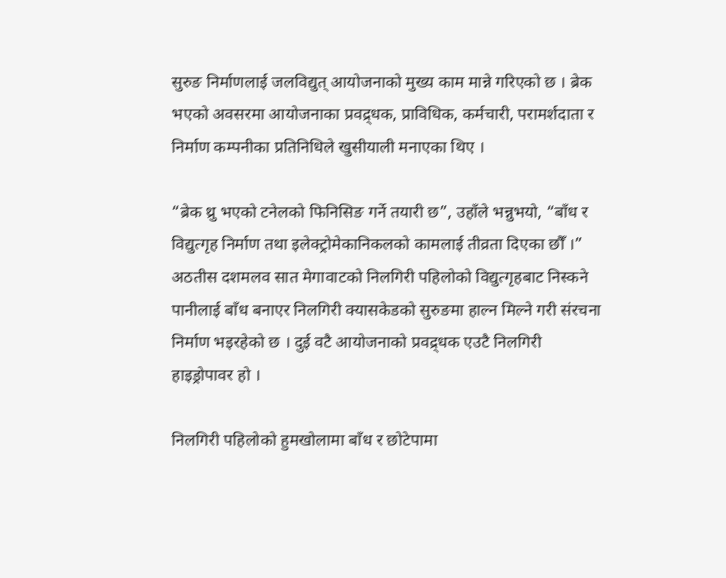सुरुङ निर्माणलाई जलविद्युत् आयोजनाको मुख्य काम मान्ने गरिएको छ । ब्रेक भएको अवसरमा आयोजनाका प्रवद्र्धक, प्राविधिक, कर्मचारी, परामर्शदाता र निर्माण कम्पनीका प्रतिनिधिले खुसीयाली मनाएका थिए ।

“ब्रेक थ्रु भएको टनेलको फिनिसिङ गर्ने तयारी छ”, उहाँले भन्नुभयो, “बाँध र विद्युत्गृह निर्माण तथा इलेक्ट्रोमेकानिकलको कामलाई तीव्रता दिएका छौँ ।” अठतीस दशमलव सात मेगावाटको निलगिरी पहिलोको विद्युत्गृहबाट निस्कने पानीलाई बाँध बनाएर निलगिरी क्यासकेडको सुरुङमा हाल्न मिल्ने गरी संरचना निर्माण भइरहेको छ । दुई वटै आयोजनाको प्रवद्र्धक एउटै निलगिरी हाइड्रोपावर हो ।

निलगिरी पहिलोको हुमखोलामा बाँध र छोटेपामा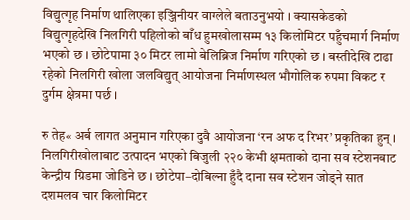विद्युत्गृह निर्माण थालिएका इञ्जिनीयर वाग्लेले बताउनुभयो । क्यासकेडको विद्युत्गृहदेखि निलगिरी पहिलोको बाँध हुमखोलासम्म १३ किलोमिटर पहुँचमार्ग निर्माण भएको छ । छोटेपामा ३० मिटर लामो बेलिब्रिज निर्माण गरिएको छ । बस्तीदेखि टाढा रहेको निलगिरी खोला जलविद्युत् आयोजना निर्माणस्थल भौगोलिक रुपमा विकट र दुर्गम क्षेत्रमा पर्छ ।

रु तेह« अर्ब लागत अनुमान गरिएका दुवै आयोजना ‘रन अफ द रिभर’ प्रकृतिका हुन् । निलगिरीखोलाबाट उत्पादन भएको बिजुली २२० केभी क्षमताको दाना सव स्टेशनबाट केन्द्रीय ग्रिडमा जोडिने छ । छोटेपा–दोबिल्ना हुँदै दाना सव स्टेशन जोड्ने सात दशमलव चार किलोमिटर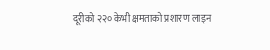दूरीको २२० केभी क्षमताको प्रशारण लाइन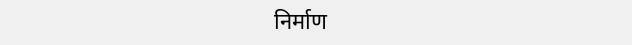निर्माण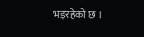भइरहेको छ ।